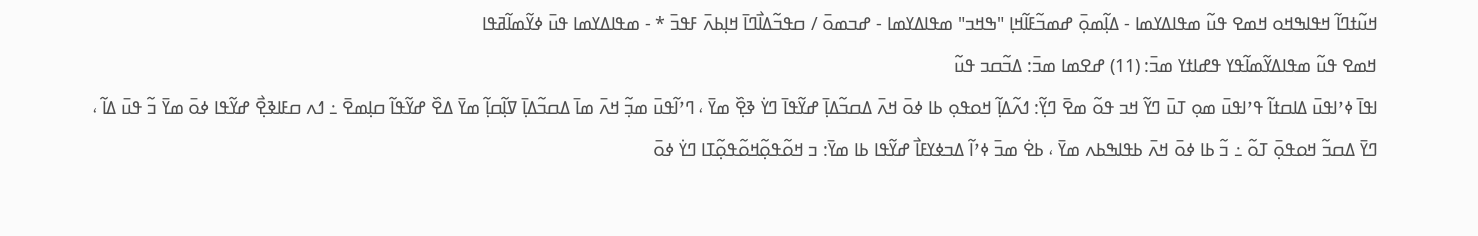ߞߎ߬ߙߣߊ߬ ߞߟߊߒߞߋ ߞߘߐ ߟߎ߬ ߘߟߊߡߌߘߊ - ߡߊ߲߬ߘߋ߲߫ ߝߘߏ߬ߓߊ߬ߞߊ߲ "ߒߞߏ" ߘߟߊߡߌߘߊ - ߝߏߘߋ߫ / ߛߟߏ߬ߡߊ߯ߣߊ߫ ߞߊ߲ߕߍ߫ ߓߟߏ߫ * - ߘߟߊߡߌߘߊ ߟߎ߫ ߦߌ߬ߘߊ߬ߥߟߊ
ߞߘߐ ߟߎ߬ ߘߟߊߡߌ߬ߘߊ߬ߟߌ ߟߝߊߙߌ ߘߏ߫: (11) ߝߐߘߊ ߘߏ߫: ߡߏ߬ߛߏ ߟߎ߬
ߊߟߊ߫ ߦߴߊߟߎ߫ ߡߊߛߙߊ߬ ߟߴߊߟߎ߫ ߘߋ߲ ߠߎ߫ ߣߌ߬ ߞߏ ߟߋ߬ ߘߐ߫ ߣߌ߲߬: ߗߍ߬ߡߊ߲߬ ߞߋߟߋ߲ ߕߊ ߦߋ߫ ߞߍ߫ ߡߛߏ߬ߡߊ߲߫ ߝߌ߬ߟߊ߫ ߣߌ߭ ߢߐ߲߰ ߘߌ߫ ، ߣߴߊ߬ߟߎ߫ ߘߏ߲߬ ߞߍ߫ ߘߊ߫ ߡߛߏ߬ߡߊ߲߫ ߜߊ߲߬ߛߊ߲߬ ߘߌ߫ ߡߐ߰ ߝߌ߬ߟߊ߬ ߛߊ߲ߘߐ߫ ߸ ߗߍ ߛߓߊߢߐ߲߯ ߝߌ߬ߟߊ ߦߋ߫ ߘߌ߫ ߏ߬ ߟߎ߫ ߡߊ߬ ، ߣߌ߫ ߡߛߏ߬ ߞߋߟߋ߲߫ ߠߋ߬ ߸ ߏ߬ ߕߊ ߦߋ߫ ߞߍ߫ ߕߟߊߒߕߍ ߘߌ߫ ، ߕߐ߭ ߘߏ߫ ߦߴߊ߬ ߡߏߦߌߓߊ߯ ߝߌ߬ߟߊ ߕߊ ߘߌ߫: ߏ ߞߋ߬ߟߋ߲߬ߞߋ߬ߟߋ߲߬ߠߊ ߣߌ߭ ߦߋ߫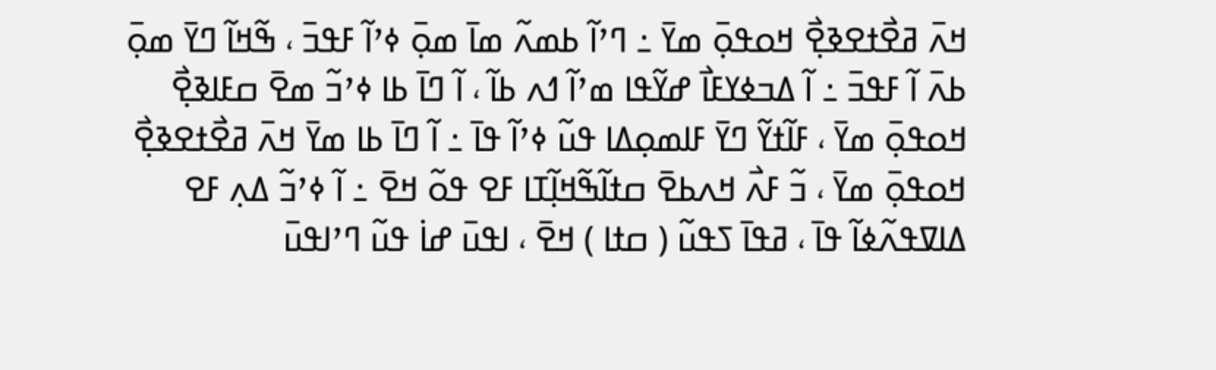ߞߍ߫ ߥߐ߯ߙߐߢߐ߲߯ ߞߋߟߋ߲߫ ߘߌ߫ ߸ ߣߴߊ߬ ߕߘߍ߬ ߘߊ߫ ߘߋ߲߫ ߦߴߊ߬ ߓߟߏ߫ ، ߒ߬ߞߊ߬ ߣߌ߫ ߘߋ߲߫ ߕߍ߫ ߊ߬ ߓߟߏ߫ ߸ ߊ߬ ߡߏߦߌߓߊ߯ ߝߌ߬ߟߊ ߘߴߊ߬ ߗߍ ߕߊ߬ ، ߊ߬ ߣߊ߫ ߕߊ ߦߴߏ߬ ߘߐ߫ ߛߓߊߢߐ߲߯ ߞߋߟߋ߲߫ ߘߌ߫ ، ߓߊ߬ߙߌ߬ ߣߌ߫ ߓߊߘߋ߲ߡߊ ߟߎ߬ ߦߴߊ߬ ߟߊ߫ ߸ ߊ߬ ߣߊ߫ ߕߊ ߘߌ߫ ߞߍ߫ ߥߐ߯ߙߐߢߐ߲߯ ߞߋߟߋ߲߫ ߘߌ߫ ، ߏ߬ ߓߍ߯ ߞߍߕߐ߫ ߛߙߊ߬ߒ߬ߞߊ߲߬ߠߊ ߓߐ ߟߋ߬ ߞߐ߫ ߸ ߊ߬ ߦߴߏ߬ ߡߍ߲ ߓߐ ߡߊߜߟߍ߬ߦߊ߬ ߟߊ߫ ، ߥߟߊ߫ ߖߟߎ߬ ( ߛߙߊ ) ߞߐ߫ ، ߊߟߎ߫ ߝߊ߭ ߟߎ߬ ߣߴߊߟߎ߫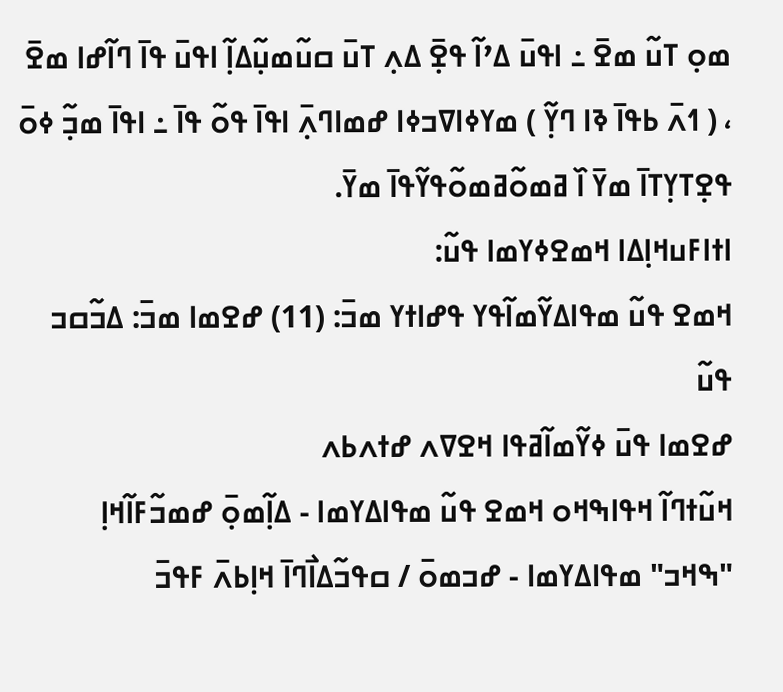ߘߋ߲ ߠߎ߬ ߘߐ߫ ߸ ߊߟߎ߫ ߡߴߊ߬ ߟߐ߲߫ ߡߍ߲ ߠߎ߫ ߛߎ߬ߘߎ߲߬ߡߊ߲߬ ߊߟߎ߫ ߟߊ߫ ߣߊ߬ߝߊ ߘߐ߫ ، ( ߗߍ߫ ߕߟߊ߫ ߢߊ ߣߌ߲߬ ) ߘߌߦߊߜߏߦߊ ߝߘߊߣߍ߲߫ ߊߟߊ߫ ߟߋ߬ ߟߊ߫ ߸ ߊߟߊ߫ ߘߏ߲߬ ߦߋ߫ ߟߐ߲ߠߌ߲ߠߊ߫ ߘߌ߫ ߊ߰ ߥߘߋ߬ߥߘߋ߬ߟߌ߬ߟߊ߫ ߘߌ߫.
ߊߙߊߓߎߞߊ߲ߡߊ ߞߘߐߦߌߘߊ ߟߎ߬:
ߞߘߐ ߟߎ߬ ߘߟߊߡߌ߬ߘߊ߬ߟߌ ߟߝߊߙߌ ߘߏ߫: (11) ߝߐߘߊ ߘߏ߫: ߡߏ߬ߛߏ ߟߎ߬
ߝߐߘߊ ߟߎ߫ ߦߌ߬ߘߊ߬ߥߟߊ ߞߐߜߍ ߝߙߍߕߍ
ߞߎ߬ߙߣߊ߬ ߞߟߊߒߞߋ ߞߘߐ ߟߎ߬ ߘߟߊߡߌߘߊ - ߡߊ߲߬ߘߋ߲߫ ߝߘߏ߬ߓߊ߬ߞߊ߲ "ߒߞߏ" ߘߟߊߡߌߘߊ - ߝߏߘߋ߫ / ߛߟߏ߬ߡߊ߯ߣߊ߫ ߞߊ߲ߕߍ߫ ߓߟߏ߫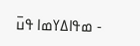- ߘߟߊߡߌߘߊ ߟߎ߫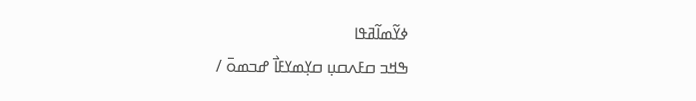ߦߌ߬ߘߊ߬ߥߟߊ
ߒߞߏ ߛߓߍߛߎ߲ ߛߌ߲ߘߌߓߊ߯ ߝߏߘߋ߫ /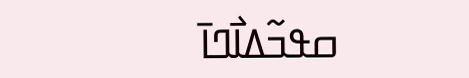ߛߟߏ߬ߡߊ߯ߣߊ߫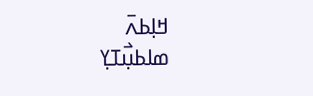ߞߊ߲ߕߍ߫
ߘߊߕߎ߲߯ߠߌ߲